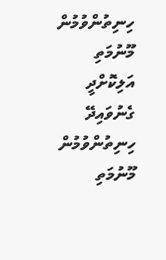ހިނިތުންވުމުން މޫނުމަތި އަލިކޮށްދީ ގެނުވައިދޭ
ހިނިތުންވުމުން މޫނުމަތި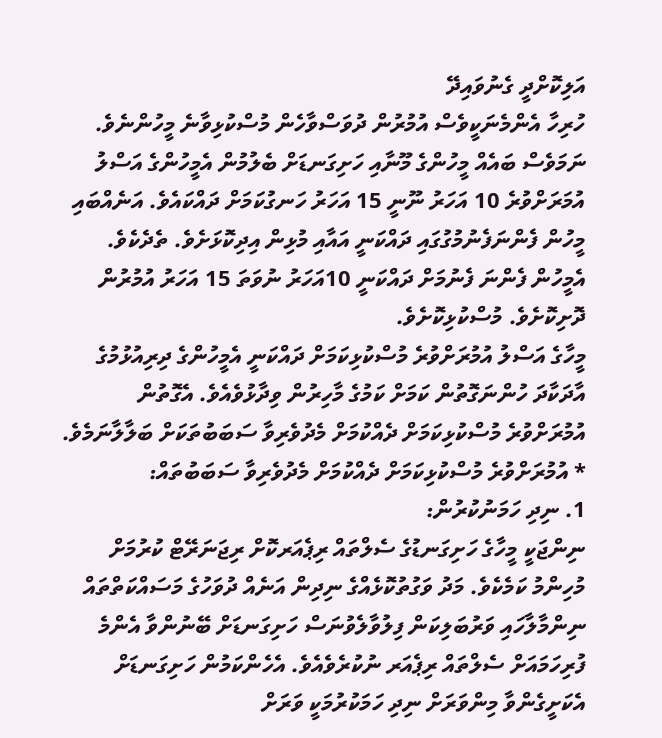އަލިކޮށްދީ ގެނުވައިދޭ
ހުރިހާ އެންމެނަކީވެސް އުމުރުން ދުވަސްވާހެން މުސްކުޅިވާނެ މީހުންނެވެ. ނަމަވެސް ބައެއް މީހުންގެ މޫނާއި ހަށިގަނޑަށް ބެލުމުން އެމީހުންގެ އަސްލު އުމަރަށްވުރެ 10 އަހަރު ނޫނީ 15 އަހަރު ހަނގުކަމަށް ދައްކައެވެ. އަނެއްބައި މީހުން ފެންނަފެނުމުގުގައި ދައްކަނީ އައާއި މުޅިން އިދިކޮޅަށެވެ. ތެދެކެވެ. އެމީހުން ފެންނަ ފެނުމަށް ދައްކަނީ 10އަހަރު ނުވަތަ 15 އަހަރު އުމުރުން ދޮށިކޮށެވެ. މުސްކުޅިކޮށެވެ.
މީހާގެ އަސްލު އުމުރަށްވުރެ މުސްކުޅިކަމަށް ދައްކަނީ އެމީހުންގެ ދިރިއުޅުމުގެ އާދަކާދަ ހުންނަގޮތުން ކަމަށް ކަމުގެ މާހިރުން ވިދާޅުވެއެވެ. އެގޮތުން އުމުރަށްވުރެ މުސްކުޅިކަމަށް ދެއްކުމަށް މެދުވެރިވާ ސަބަބުތަކަށް ބަލާލާނަމެވެ.
* އުމުރަށްވުރެ މުސްކުޅިކަމަށް ދެއްކުމަށް މެދުވެރިވާ ސަބަބުތައް:
1. ނިދި ހަމަނުކުރުން:
ނިންޖަކީ މީހާގެ ހަށިގަނޑުގެ ސެލްތައް ރިޕެއަރކޮށް ރިޖަނަރޭޓް ކުރުމަށް މުހިންމު ކަމެކެވެ. މަދު ވަގުތުކޮޅެއްގެ ނިދިން އަނެއް ދުވަހުގެ މަސައްކަތްތައް ނިންމާލާހައި ވަރުބަލިކަން ފިލުވާލެވުނަސް ހަށިގަނޑަށް ބޭނުންވާ އެންމެ ފުރިހަމައަށް ސެލްތައް ރިޕެއަރ ނުކުރެވެއެވެ. އެހެންކަމުން ހަށިގަނޑަށް އެކަށީގެންވާ މިންވަރަށް ނިދި ހަމަކުރުމަކީ ވަރަށް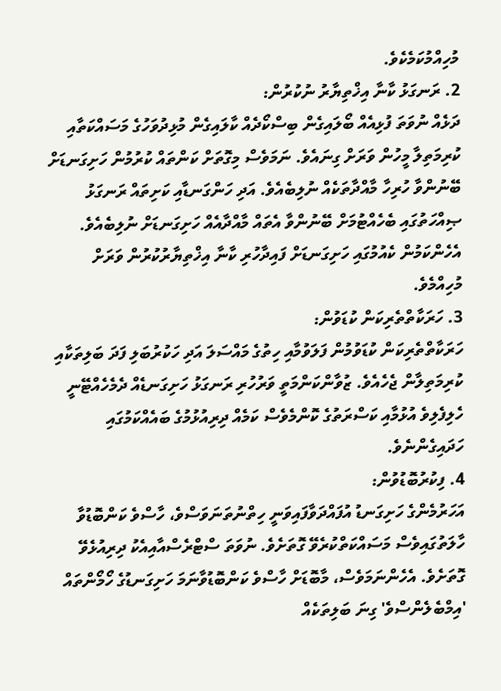މުހިއްމުކަމެކެވެ.
2. ރަނގަޅު ކާނާ އިޚްތިޔާރު ނުކުރުން:
ދަޅެއް ނުވަތަ ފުޅިއެއް ބޯލައިގެން ބިސްކޯދެއް ކާލައިގެން މުޅިދުވަހުގެ މަސައްކަތާއި ކުރިމަތިލާ މީހުން ވަރަށް ގިނައެވެ. ނަމަވެސް މިގޮތަށް ކަންތައް ކުރުމުން ހަށިގަނޑަށް ބޭނުންވާ ހުރިހާ މާއްދާތަކެއް ނުލިބެއެވެ. އަދި ހަންގަނޑާއި ކަށިތައް ރަނގަޅު ޞިއްހަތުގައި ބެހެއްޓުމަށް ބޭނުންވާ އެތައް މާއްދާއެއް ހަށިގަނޑަށް ނުލިބެއެވެ. އެހެންކަމުން ކެއުމުގައި ހަށިގަނޑަށް ފައިދާހުރި ކާނާ އިޚްތިޔާރުކުރުން ވަރަށް މުހިއްމެވެ.
3. ހަރަކާތްތެރިކަން ކުޑަވުން:
ހަރަކާތްތެރިކަން ކުޑަވުމުން ފަލަވުމާއި ހިތުގެ މައްސަލަ އަދި ހަކުރުބަލި ފަދަ ބަލިތަކާއި ކުރިމަތިލާން ޖެހެއެވެ. ޒުވާންކަންމަތީ ވަރުހުރި ރަނގަޅު ހަށިގަނޑެއް ދެމެހެއްޓޭނީ ހެލިފެލިވެ އުޅުމާއި ކަސްރަތުގެ ކޮންމެވެސް ކަމެއް ދިރިއުޅުމުގެ ބައެއްކަމުގައި ހަދައިގެންނެވެ.
4. ފިކުރުބޮޑުވުން:
އަހަރުމެންގެ ހަށިގަނޑު އުފައްދަވާފައިވަނީ ހިތްނުތަނަވަސްވެ، ހާސްވެ ކަންބޮޑުވާ ހާލަތުގައިވެސް މަސައްކަތްކުރެވޭ ގޮތަށެވެ. ނުވަތަ ސްޓްރެސްއާއިއެކު ދިރިއުޅެވޭ ގޮތަށެވެ. އެހެންނަމަވެސް، މާބޮޑަށް ހާސްވެ ކަންބޮޑުވާނަމަ ހަށިގަނޑުގެ ހޯމޯންތައް 'އިމްބެލެންސްވެ' ގިނަ ބަލިތަކެއް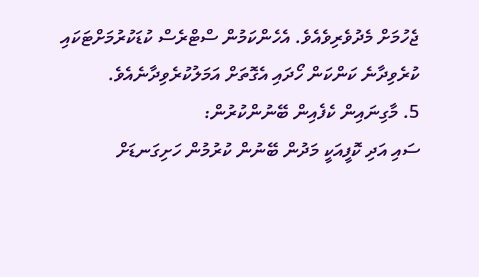ޖެހުމަށް މެދުވެރިވެއެވެ. އެހެންކަމުން ސްޓްރެސް ކުޑަކުރުމަށްޓަކައި ކުރެވިދާނެ ކަންކަން ހޯދައި އެގޮތަށް އަމަލުކުރެވިދާނެއެވެ.
5. މާގިނައިން ކެފެއިން ބޭނުންކުރުން:
ސައި އަދި ކޮފީއަކީ މަދުން ބޭނުން ކުރުމުން ހަށިގަނޑަށް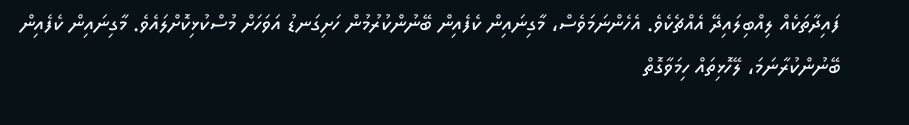ފައިދާތަކެއް ލިއްބިލައިދޭ އެއްޗެކެވެ. އެހެންނަމަވެސް، މާގިނައިން ކެފެއިން ބޭނުންކުރުމުން ހަށިގަނޑު އަވަހަށް މުސްކުޅިކޮށްލައެވެ. މާގިނައިން ކެފެއިން ބޭނުންކުރާނަމަ، ލޭހޮޅިތައް ހިމަވާގޮތް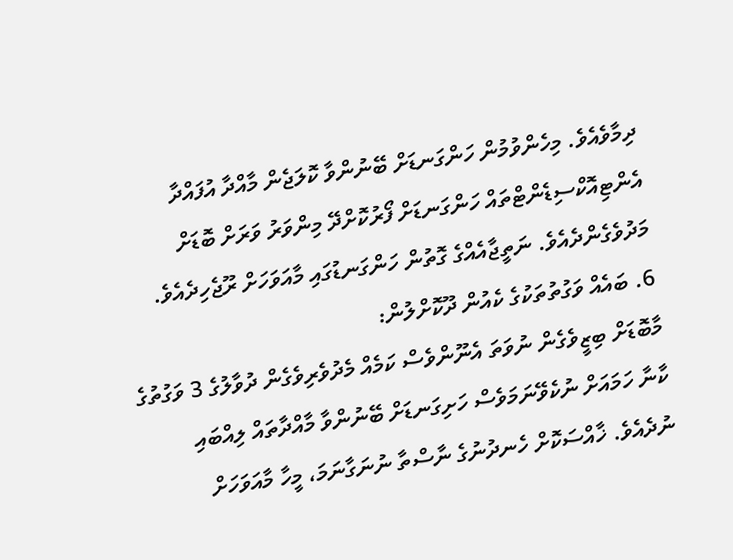ދިމާވެއެވެ. މިހެންވުމުން ހަންގަނޑަށް ބޭނުންވާ ކޮލަޖެން މާއްދާ އުފައްދާ އެންޓިއޮކްސިޑެންޓްތައް ހަންގަނޑަށް ފޯރުކޮށްދޭ މިންވަރު ވަރަށް ބޮޑަށް މަދުވެގެންދެއެވެ. ނަތީޖާއެއްގެ ގޮތުން ހަންގަނޑުގައި މާއަވަހަށް ރޫޖެހިދެއެވެ.
6. ބައެއް ވަގުތުތަކުގެ ކެއުން ދޫކޮށްލުން:
މާބޮޑަށް ބިޒީވެގެން ނުވަތަ އެނޫންވެސް ކަމެއް މެދުވެރިވެގެން ދުވާލުގެ 3 ވަގުތުގެ ކާނާ ހަމައަށް ނުކެވޭނަމަވެސް ހަށިގަނޑަށް ބޭނުންވާ މާއްދާތައް ލިއްބައި ނުދެއެވެ. ޚާއްސަކޮށް ހެނދުނުގެ ނާސްތާ ނުނަގާނަމަ، މީހާ މާއަވަހަށް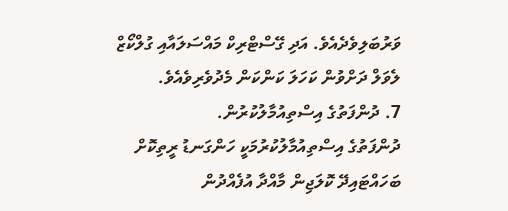ވަރުބަލިވެދެއެވެ. އަދި ގޭސްޓްރިކް މައްސަލައާއި ގުލްކޯޒް ލެވަލް ދަށްވުން ކަހަލަ ކަންކަން މެދުވެރިވެއެވެ.
7. ދުންފަތުގެ އިސްތިއުމާލުކުރުން.
ދުންފަތުގެ އިސްތިއުމާލުކުރުމަކީ ހަންގަނޑު ރީތިކޮށް ބަހައްޓައިދޭ ކޮލަޖިން މާއްދާ އުފެއްދުން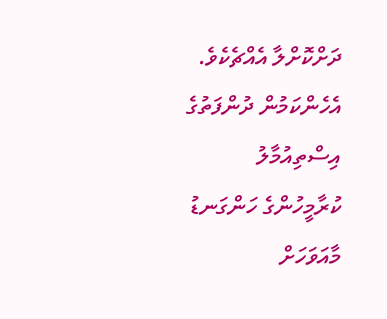ދަށްކޮށްލާ އެއްޗެކެވެ. އެހެންކަމުން ދުންފަތުގެ އިސްތިއުމާލު ކުރާމީހުންގެ ހަންގަނޑު މާއަވަހަށް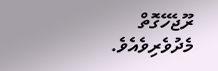ރޫޖެހޭގޮތް މެދުވެރިވެއެވެ.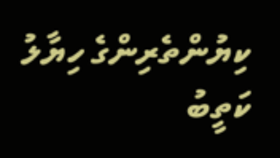ކިޔުންތެރިންގެ ހިޔާލު
ކަތީބު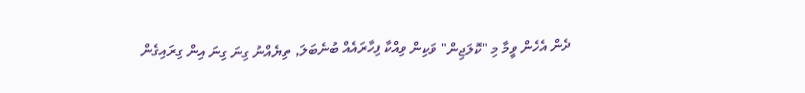ދެން އެހެން ވީމާ މި "ކޮލަޖިން" ވަކިން ވިއްކާ ފިހާރައެއް ބުނެބަލަ, ތިޔެއްނު ގިނަ ގިނަ އިން ގިރައިގެން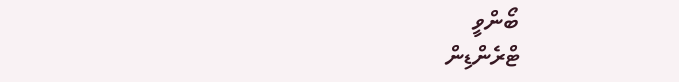ބޯންވީ
ޓްރެންޑިން